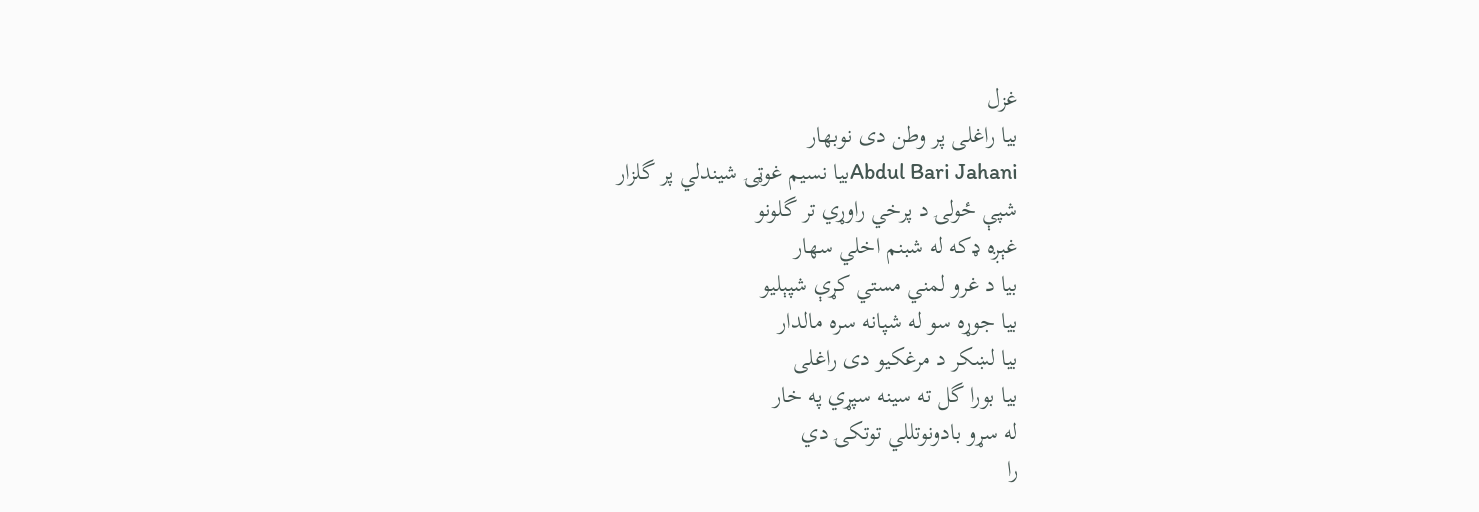غزل
بیا راغلی پر وطن دی نوبهار
Abdul Bari Jahaniبیا نسیم غوټۍ شیندلي پر گلزار
شپې ځولۍ د پرخي راوړي تر گلونو
غېږه ډکه له شبنم اخلي سهار
بیا د غرو لمني مستي کړې شپېلیو
بیا جوړه سو له شپانه سره مالدار
بیا لښکر د مرغکیو دی راغلی
بیا بورا گل ته سینه سپړي په خار
له سړو بادونوتللي توتکۍ دي
را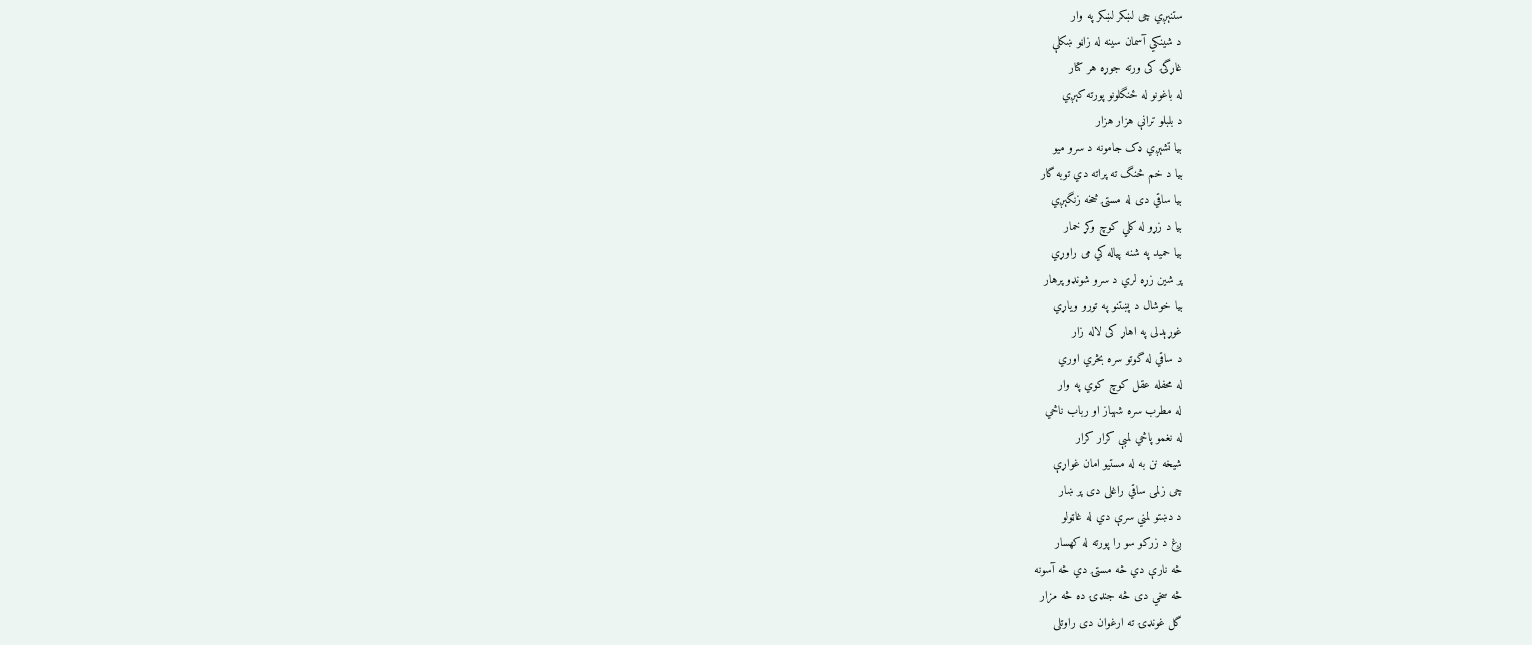ستنېږي چی لښکر لښکر په وار
د شینکي آسمان سینه له زاڼو ښکلې
غاړگۍ کی ورته جوړه هر کتار
له باغونو له ځنگلونو پورته کېږي
د بلبلو ترانې هزار هزار
بیا تشېږي ډک جامونه د سرو میو
بیا د خم څنگ ته پراته دي توبه گار
بیا ساقي دی له مستۍ څخه زنگېږي
بیا د زړو له کلي کوچ وکړ خمار
بیا حمید په شنه پیاله کي می راوړي
پر شین زړه لري د سرو شونډو پرهار
بیا خوشال د پښتنو په تورو ویاړي
غوړېدلی په اهاړ کی لاله زار
د ساقي له گوتو سره بڅري اوري
له محفله عقل کوچ کوي په وار
له مطرب سره شهباز او رباب ناڅي
له نغمو پاڅي لمبې کرار کرار
شیخه نن به له مستیو امان غواړې
چی زلمی ساقي راغلی دی پر ښار
د دښتو لمني سرې دي له غاټولو
ږغ د زرکو سو را پورته له کهسار
څه نارې دي څه مستۍ دي څه آسونه
څه سخي دی څه جنډۍ ده څه مزار
گل غونډۍ ته ارغوان دی راوتلی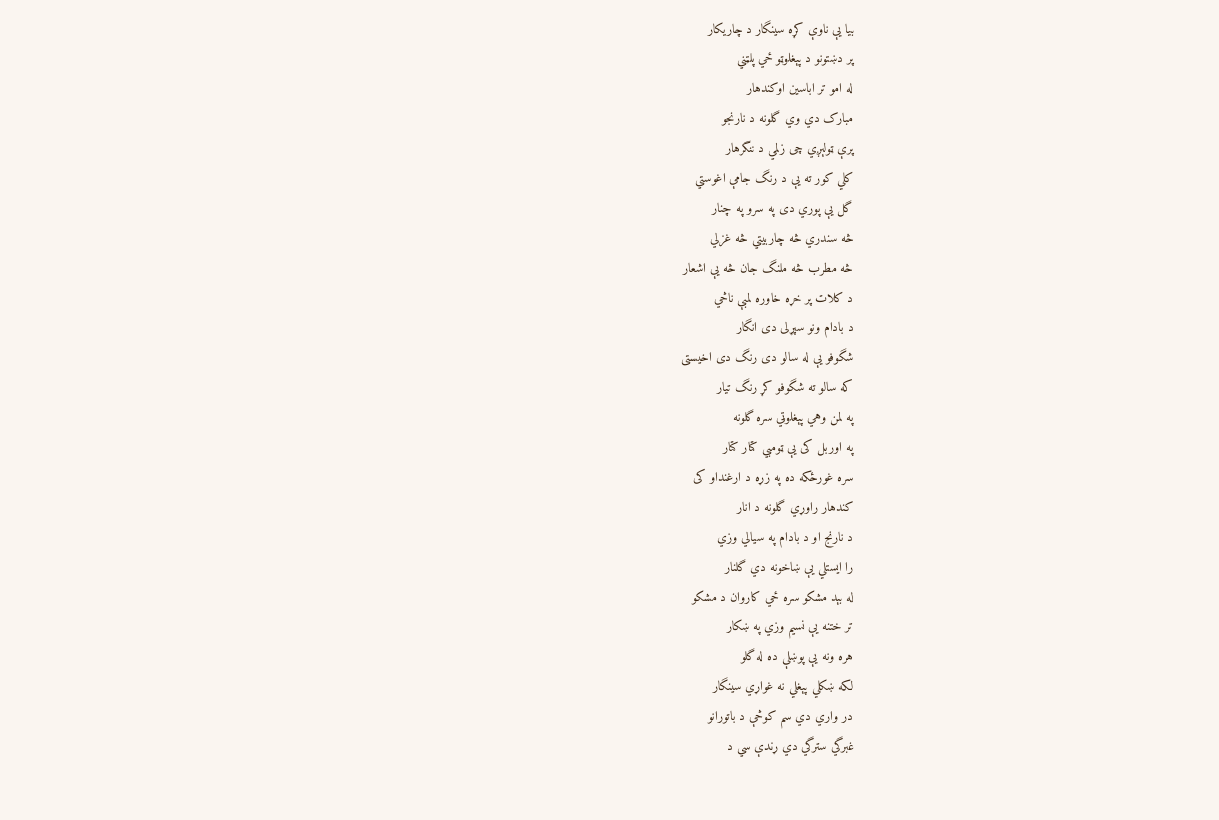بیا یې ناوې کړه سینگار د چاریکار
پر دښتونو د پېغلوټو ځي پلټني
له امو تر اباسین اوکندهار
مبارک دي وي گلونه د نارنجو
پرې ټولېږي چی زلمي د ننگرهار
کلي کور ته یې د رنگ جامې اغوستي
گل یې پوري دی په سرو په چنار
څه سندري څه چاربیتي څه غزلي
څه مطرب څه ملنگ جان څه یې اشعار
د کلات پر خړه خاوره لمبې ناڅي
د بادام ونو سپړلی دی انگار
شگوفو یې له سالو دی رنگ دی اخیستی
که سالو ته شگوفو کړ رنگ تیار
په لمن وهي پېغلوټي سره گلونه
په اوربل کی یې ټومبي کتار کتار
سره غورځکه ده په زړه د ارغنداو کی
کندهار راوړي گلونه د انار
د نارنج او د بادام په سیالي وزي
را ایستلي یې ښاخونه دي گلنار
له بېد مشکو سره ځي کاروان د مشکو
تر ختنه یې نسیم وزي په ښکار
هره ونه یې پوښلې ده له گلو
لکه ښکلي پېغلي نه غواړي سینگار
در واري دي سم کوڅې د باتورانو
غبرگي سترگي دي ړندې سي د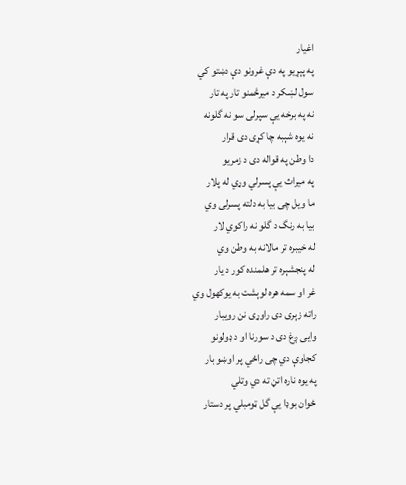اغیار
په پېړیو په دې غرونو دې دښتو کي
سول لښکر د میرڅمنو تار په تار
نه په برخه یې سپرلی سو نه گلونه
نه یوه شېبه چا کړی دی قرار
دا وطن په قواله دی د زمریو
په میراث یې پسرلي وړي له پلار
ما ویل چی بیا به دلته پسرلی وي
بیا به رنگ د گلو نه راکوي لار
له خیبره تر مالانه به وطن وي
له پنجشېره تر هلمنده کور د یار
غر او سمه هره لوېشت به یوکهول وي
راته زېری دی راوړی نن رویبار
وایی ږغ دی د سورنا او د ډولونو
کجاوې دي چی راځي پر اوښو بار
په یوه ناره اتڼ ته دي وتلي
ځوان بوډا یې گل ټومبلي پر دستار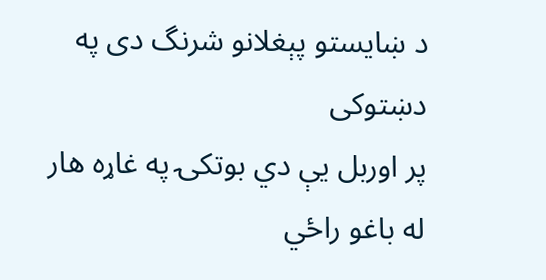د ښایستو پېغلانو شرنگ دی په دښتوکی
پر اوربل یې دي بوتکۍ په غاړه هار
له باغو راځي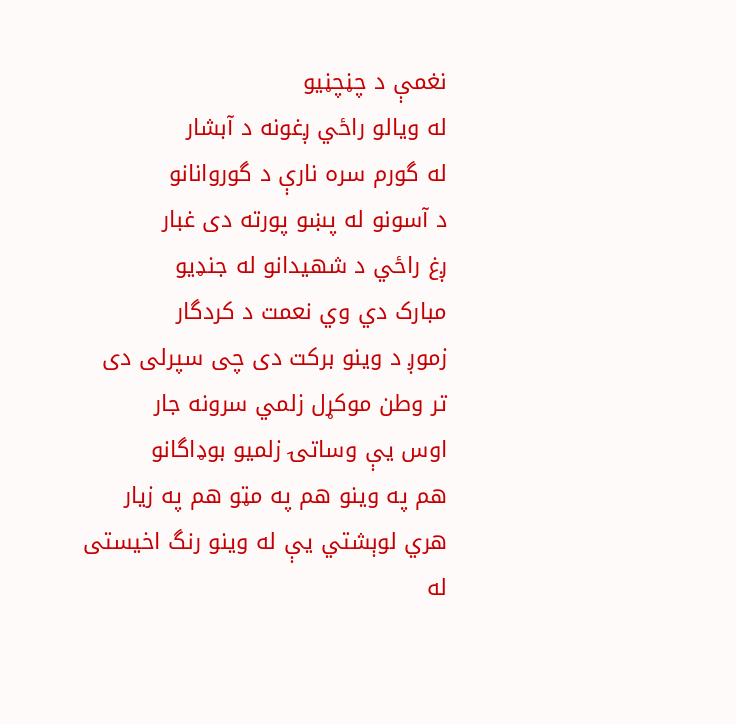نغمې د چڼچڼیو
له ویالو راځي ږغونه د آبشار
له گورم سره نارې د گوروانانو
د آسونو له پښو پورته دی غبار
ږغ راځي د شهیدانو له جنډیو
مبارک دي وي نعمت د کردگار
زموږ د وینو برکت دی چی سپرلی دی
تر وطن موکړل زلمي سرونه جار
اوس یې وساتۍ زلمیو بوډاگانو
هم په وینو هم په مټو هم په زیار
هري لوېشتي یې له وینو رنگ اخیستی
له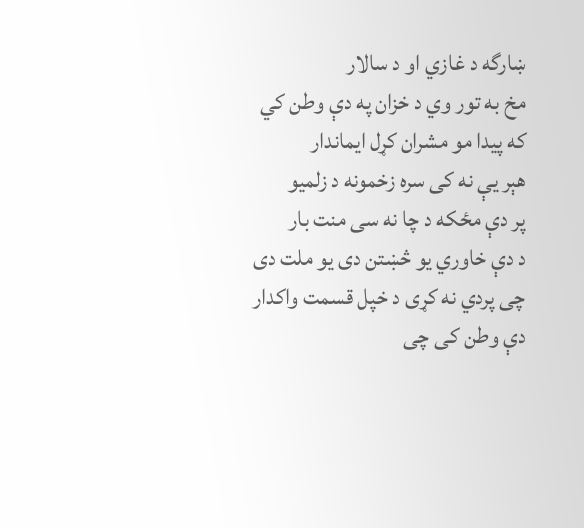ښارگه د غازي او د سالار
مخ به تور وي د خزان په دې وطن کي
که پیدا مو مشران کړل ایماندار
هېر یې نه کی سره زخمونه د زلمیو
پر دې مځکه د چا نه سی منت بار
د دې خاوري یو څښتن دی یو ملت دی
چی پردي نه کړی د خپل قسمت واکدار
دې وطن کی چی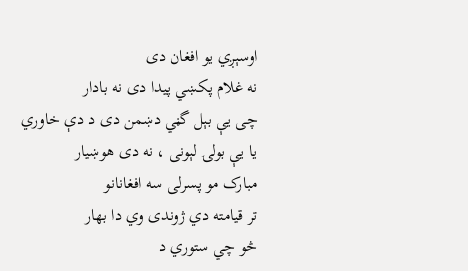اوسېږي یو افغان دی
نه غلام پکښي پیدا دی نه بادار
چی یې بېل گڼي دښمن دی د دې خاوري
یا یې بولۍ لېونی ، نه دی هوښیار
مبارک مو پسرلی سه افغانانو
تر قیامته دي ژوندی وي دا بهار
څو چي ستوري د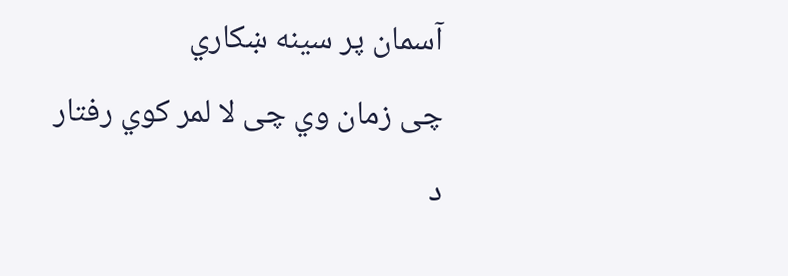آسمان پر سینه ښکاري
چی زمان وي چی لا لمر کوي رفتار
د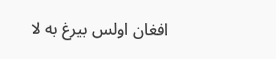افغان اولس بیرغ به لا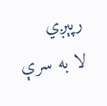رپېږي
لا به سرې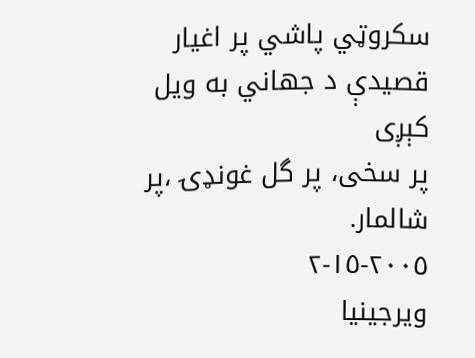سکروټي پاشي پر اغیار
قصیدې د جهاني به ویل کېږی
پر سخی، پر گل غونډۍ ،پر شالمار.
٢٠٠٥-١٥-٢
ویرجینیا